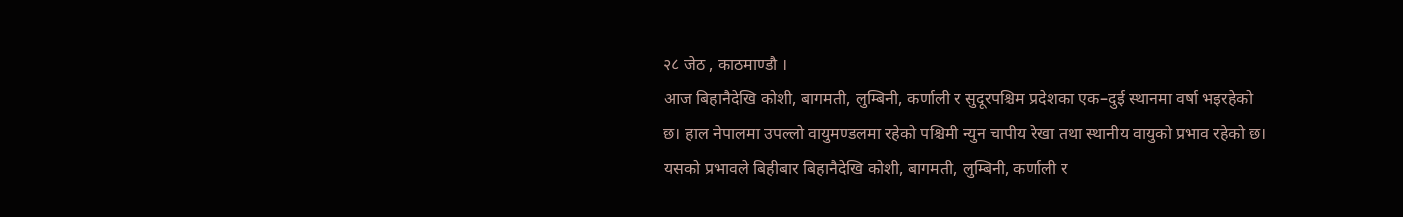२८ जेठ , काठमाण्डौ ।
आज बिहानैदेखि कोशी, बागमती, लुम्बिनी, कर्णाली र सुदूरपश्चिम प्रदेशका एक–दुई स्थानमा वर्षा भइरहेको छ। हाल नेपालमा उपल्लो वायुमण्डलमा रहेको पश्चिमी न्युन चापीय रेखा तथा स्थानीय वायुको प्रभाव रहेको छ। यसको प्रभावले बिहीबार बिहानैदेखि कोशी, बागमती, लुम्बिनी, कर्णाली र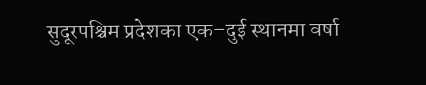सुदूरपश्चिम प्रदेशका एक–दुई स्थानमा वर्षा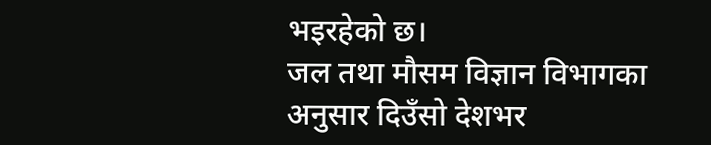भइरहेको छ।
जल तथा मौसम विज्ञान विभागका अनुसार दिउँसो देशभर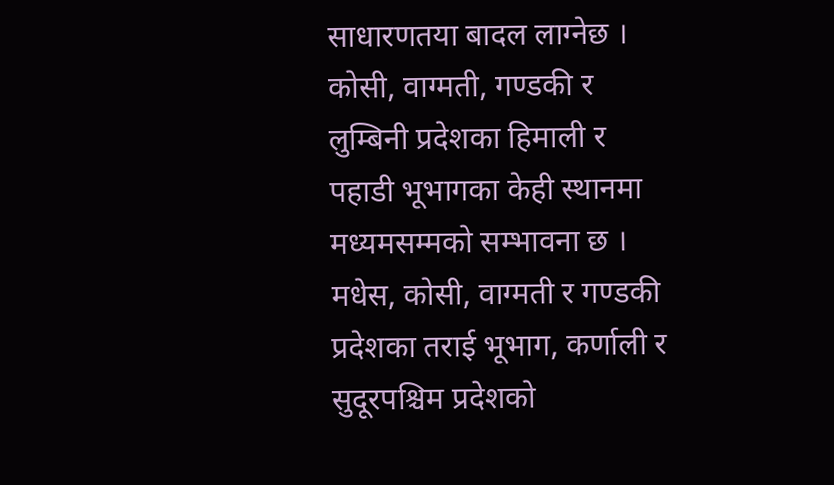साधारणतया बादल लाग्नेछ । कोसी, वाग्मती, गण्डकी र लुम्बिनी प्रदेशका हिमाली र पहाडी भूभागका केही स्थानमा मध्यमसम्मको सम्भावना छ ।
मधेस, कोसी, वाग्मती र गण्डकी प्रदेशका तराई भूभाग, कर्णाली र सुदूरपश्चिम प्रदेशको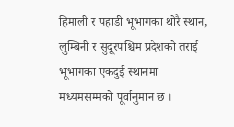हिमाली र पहाडी भूभागका थोरै स्थान, लुम्बिनी र सुदूरपश्चिम प्रदेशको तराई भूभागका एकदुई स्थानमा मध्यमसम्मको पूर्वानुमान छ ।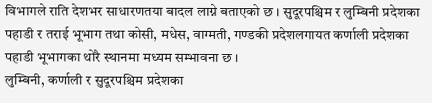विभागले राति देशभर साधारणतया बादल लाग्ने बताएको छ । सुदूरपश्चिम र लुम्बिनी प्रदेशका पहाडी र तराई भूभाग तथा कोसी, मधेस, वाग्मती, गण्डकी प्रदेशलगायत कर्णाली प्रदेशका पहाडी भूभागका थोरै स्थानमा मध्यम सम्भावना छ ।
लुम्बिनी, कर्णाली र सुदूरपश्चिम प्रदेशका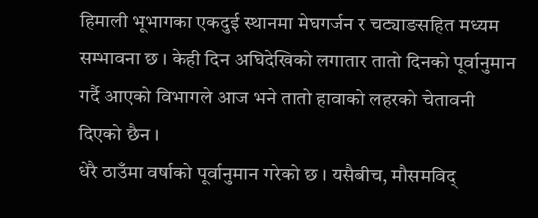हिमाली भूभागका एकदुई स्थानमा मेघगर्जन र चट्याङसहित मध्यम सम्भावना छ । केही दिन अघिदेखिको लगातार तातो दिनको पूर्वानुमान गर्दै आएको विभागले आज भने तातो हावाको लहरको चेतावनी दिएको छैन ।
धेरै ठाउँमा वर्षाको पूर्वानुमान गरेको छ । यसैबीच, मौसमविद्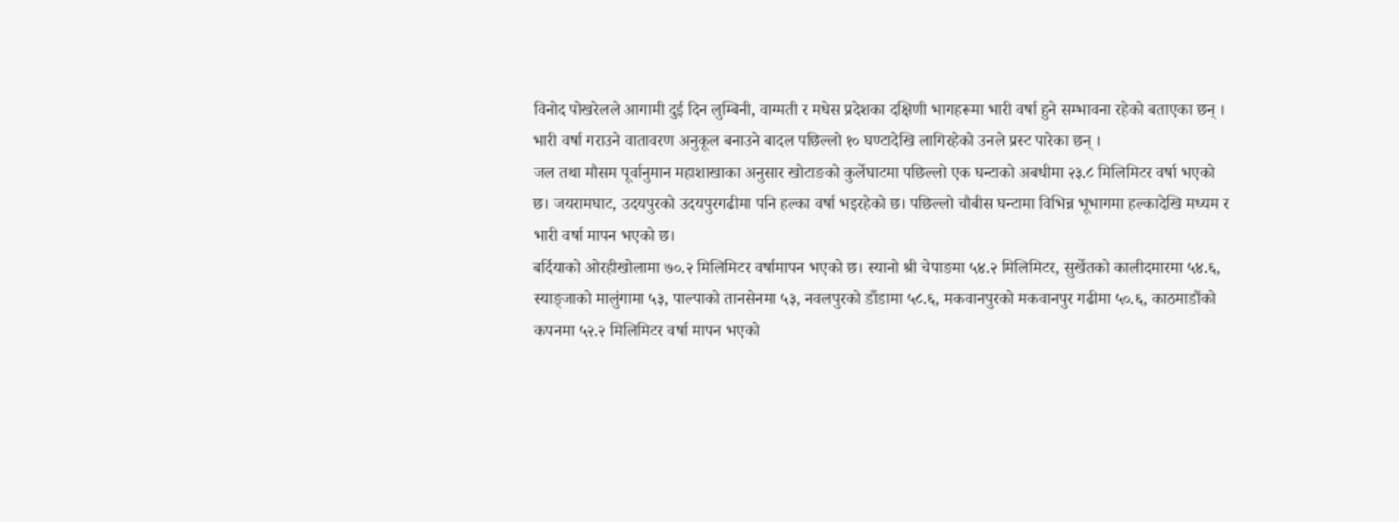विनोद पोखरेलले आगामी दुई दिन लुम्बिनी, वाग्मती र मधेस प्रदेशका दक्षिणी भागहरूमा भारी वर्षा हुने सम्भावना रहेको बताएका छन् । भारी वर्षा गराउने वातावरण अनुकूल बनाउने बादल पछिल्लो १० घण्टादेखि लागिरहेको उनले प्रस्ट पारेका छन् ।
जल तथा मौसम पूर्वानुमान महाशाखाका अनुसार खोटाङको कुर्लेघाटमा पछिल्लो एक घन्टाको अबधीमा २३.८ मिलिमिटर वर्षा भएको छ। जयरामघाट, उदयपुरको उदयपुरगढीमा पनि हल्का वर्षा भइरहेको छ। पछिल्लो चौबीस घन्टामा विभिन्न भूभागमा हल्कादेखि मध्यम र भारी वर्षा मापन भएको छ।
बर्दियाको ओरहीखोलामा ७०.२ मिलिमिटर वर्षामापन भएको छ। स्यानो श्री चेपाङमा ५४.२ मिलिमिटर, सुर्खेतको कालीदमारमा ५४.६, स्याङ्जाको मालुंगामा ५३, पाल्पाको तानसेनमा ५३, नवलपुरको डाँडामा ५८.६, मकवानपुरको मकवानपुर गढीमा ५०.६, काठमाडौंको कपनमा ५२.२ मिलिमिटर वर्षा मापन भएको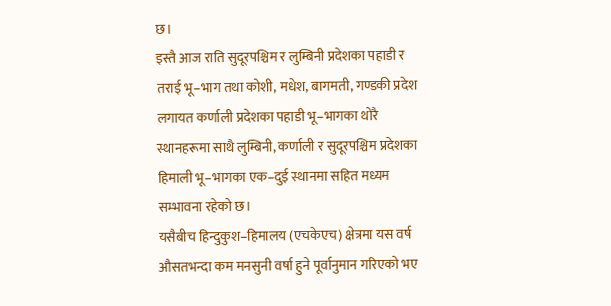छ।
इस्तै आज राति सुदूरपश्चिम र लुम्बिनी प्रदेशका पहाडी र तराई भू–भाग तथा कोशी, मधेश, बागमती, गण्डकी प्रदेश लगायत कर्णाली प्रदेशका पहाडी भू–भागका थोरै स्थानहरूमा साथै लुम्बिनी, कर्णाली र सुदूरपश्चिम प्रदेशका हिमाली भू–भागका एक–दुई स्थानमा सहित मध्यम सम्भावना रहेको छ।
यसैबीच हिन्दुकुश–हिमालय (एचकेएच) क्षेत्रमा यस वर्ष औसतभन्दा कम मनसुनी वर्षा हुने पूर्वानुमान गरिएको भए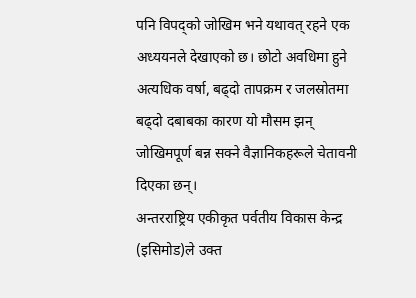पनि विपद्को जोखिम भने यथावत् रहने एक अध्ययनले देखाएको छ। छोटो अवधिमा हुने अत्यधिक वर्षा, बढ्दो तापक्रम र जलस्रोतमा बढ्दो दबाबका कारण यो मौसम झन् जोखिमपूर्ण बन्न सक्ने वैज्ञानिकहरूले चेतावनी दिएका छन्।
अन्तरराष्ट्रिय एकीकृत पर्वतीय विकास केन्द्र (इसिमोड)ले उक्त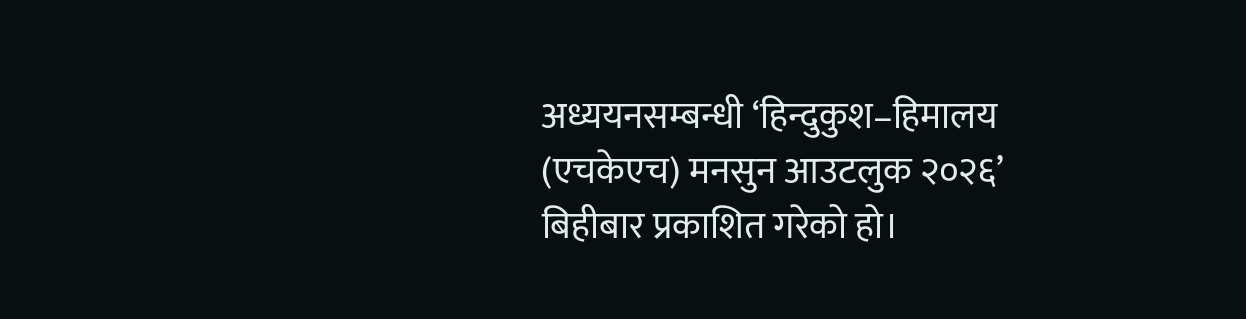अध्ययनसम्बन्धी ‘हिन्दुकुश–हिमालय (एचकेएच) मनसुन आउटलुक २०२६’ बिहीबार प्रकाशित गरेको हो।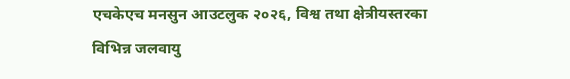एचकेएच मनसुन आउटलुक २०२६, विश्व तथा क्षेत्रीयस्तरका विभिन्न जलवायु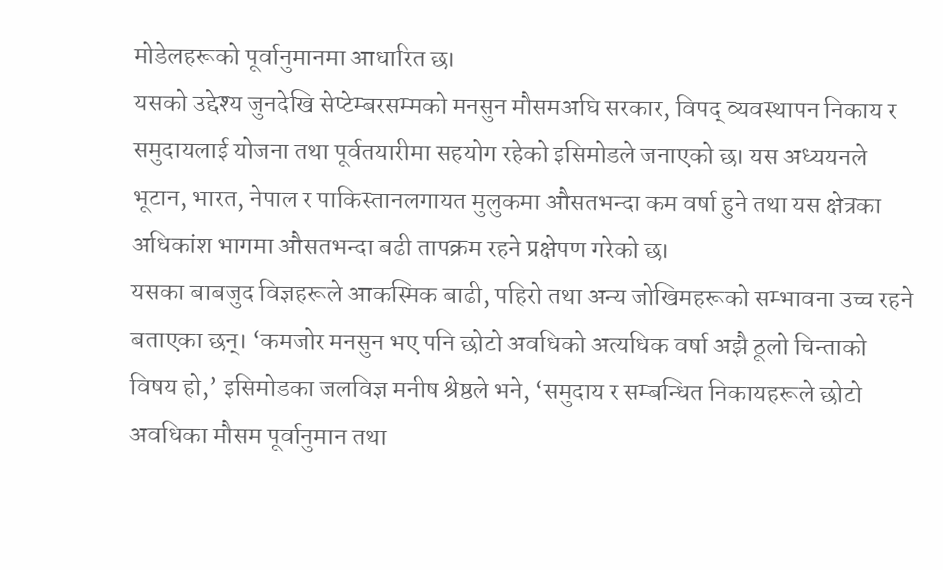मोडेलहरूको पूर्वानुमानमा आधारित छ।
यसको उद्देश्य जुनदेखि सेप्टेम्बरसम्मको मनसुन मौसमअघि सरकार, विपद् व्यवस्थापन निकाय र समुदायलाई योजना तथा पूर्वतयारीमा सहयोग रहेको इसिमोडले जनाएको छ। यस अध्ययनले भूटान, भारत, नेपाल र पाकिस्तानलगायत मुलुकमा औसतभन्दा कम वर्षा हुने तथा यस क्षेत्रका अधिकांश भागमा औसतभन्दा बढी तापक्रम रहने प्रक्षेपण गरेको छ।
यसका बाबजुद विज्ञहरूले आकस्मिक बाढी, पहिरो तथा अन्य जोखिमहरूको सम्भावना उच्च रहने बताएका छन्। ‘कमजोर मनसुन भए पनि छोटो अवधिको अत्यधिक वर्षा अझै ठूलो चिन्ताको विषय हो,’ इसिमोडका जलविज्ञ मनीष श्रेष्ठले भने, ‘समुदाय र सम्बन्धित निकायहरूले छोटो अवधिका मौसम पूर्वानुमान तथा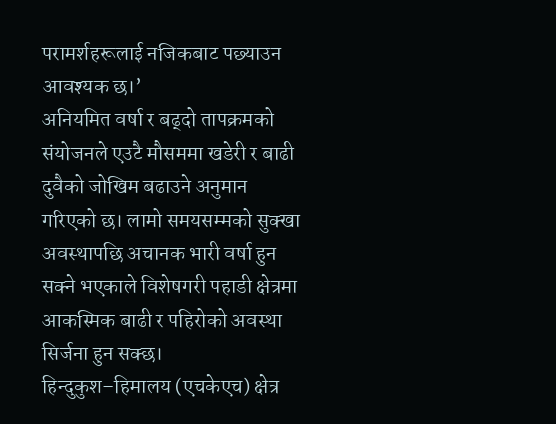परामर्शहरूलाई नजिकबाट पछ्याउन आवश्यक छ।’
अनियमित वर्षा र बढ्दो तापक्रमको संयोजनले एउटै मौसममा खडेरी र बाढी दुवैको जोखिम बढाउने अनुमान गरिएको छ। लामो समयसम्मको सुक्खा अवस्थापछि अचानक भारी वर्षा हुन सक्ने भएकाले विशेषगरी पहाडी क्षेत्रमा आकस्मिक बाढी र पहिरोको अवस्था सिर्जना हुन सक्छ।
हिन्दुकुश–हिमालय (एचकेएच) क्षेत्र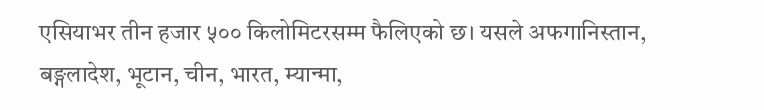एसियाभर तीन हजार ५०० किलोमिटरसम्म फैलिएको छ। यसले अफगानिस्तान, बङ्गलादेश, भूटान, चीन, भारत, म्यान्मा,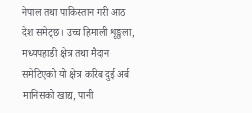नेपाल तथा पाकिस्तान गरी आठ देश समेट्छ। उच्च हिमाली शृङ्खला, मध्यपहाडी क्षेत्र तथा मैदान समेटिएको यो क्षेत्र करिब दुई अर्ब मानिसको खाद्य, पानी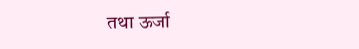तथा ऊर्जा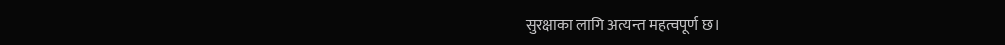सुरक्षाका लागि अत्यन्त महत्वपूर्ण छ।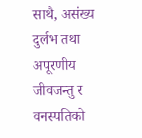साथै, असंख्य दुर्लभ तथा अपूरणीय जीवजन्तु र वनस्पतिको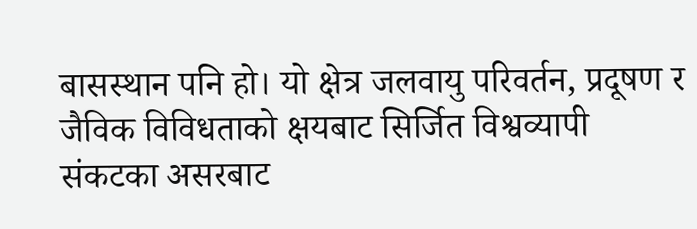बासस्थान पनि हो। यो क्षेत्र जलवायु परिवर्तन, प्रदूषण र जैविक विविधताको क्षयबाट सिर्जित विश्वव्यापी संकटका असरबाट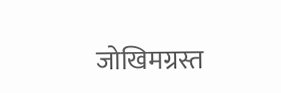जोखिमग्रस्त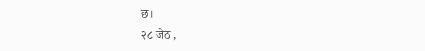छ।
२८ जेठ ,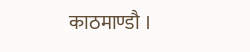काठमाण्डौ ।